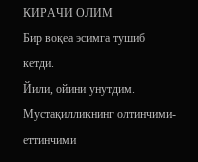КИРАЧИ ОЛИМ
Бир воқеа эсимга тушиб кетди.
Йили, ойини унутдим. Мустақилликнинг олтинчими-еттинчими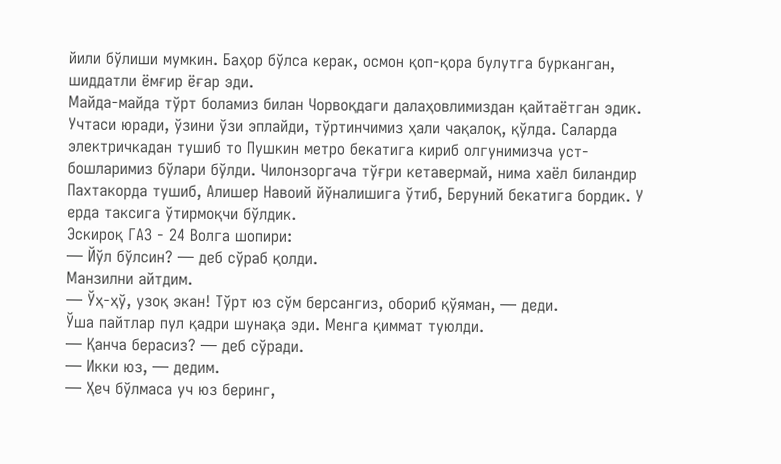йили бўлиши мумкин. Баҳор бўлса керак, осмон қоп-қора булутга бурканган, шиддатли ёмғир ёғар эди.
Майда-майда тўрт боламиз билан Чорвоқдаги далаҳовлимиздан қайтаётган эдик. Учтаси юради, ўзини ўзи эплайди, тўртинчимиз ҳали чақалоқ, қўлда. Саларда электричкадан тушиб то Пушкин метро бекатига кириб олгунимизча уст-бошларимиз бўлари бўлди. Чилонзоргача тўғри кетавермай, нима хаёл биландир Пахтакорда тушиб, Алишер Навоий йўналишига ўтиб, Беруний бекатига бордик. У ерда таксига ўтирмоқчи бўлдик.
Эскироқ ГАЗ - 24 Волга шопири:
— Йўл бўлсин? — деб сўраб қолди.
Манзилни айтдим.
— Ўҳ-ҳў, узоқ экан! Тўрт юз сўм берсангиз, обориб қўяман, — деди.
Ўша пайтлар пул қадри шунақа эди. Менга қиммат туюлди.
— Қанча берасиз? — деб сўради.
— Икки юз, — дедим.
— Ҳеч бўлмаса уч юз беринг,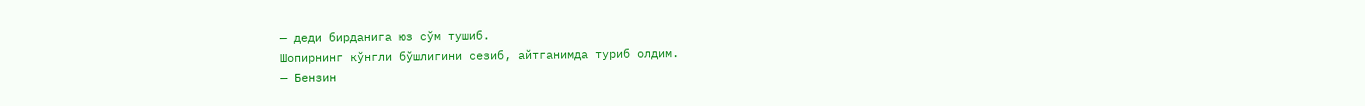— деди бирданига юз сўм тушиб.
Шопирнинг кўнгли бўшлигини сезиб, айтганимда туриб олдим.
— Бензин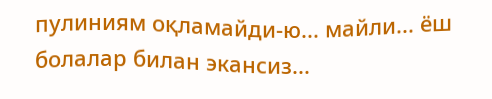пулиниям оқламайди-ю... майли... ёш болалар билан экансиз...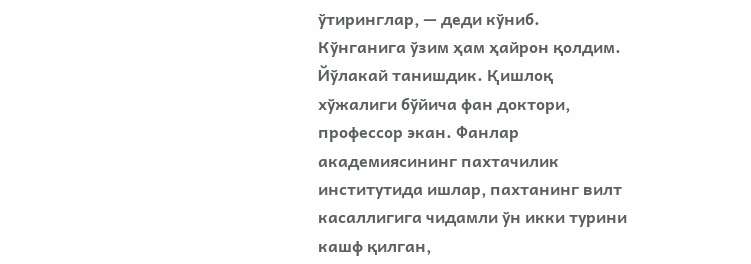ўтиринглар, — деди кўниб.
Кўнганига ўзим ҳам ҳайрон қолдим.
Йўлакай танишдик. Қишлоқ хўжалиги бўйича фан доктори, профессор экан. Фанлар академиясининг пахтачилик институтида ишлар, пахтанинг вилт касаллигига чидамли ўн икки турини кашф қилган,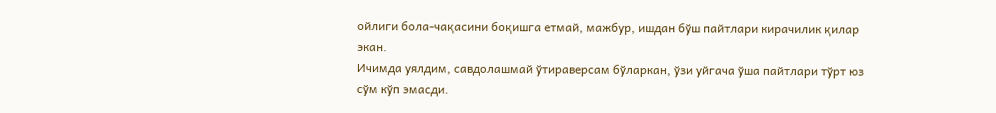ойлиги бола-чақасини боқишга етмай, мажбур, ишдан бўш пайтлари кирачилик қилар экан.
Ичимда уялдим, савдолашмай ўтираверсам бўларкан, ўзи уйгача ўша пайтлари тўрт юз сўм кўп эмасди.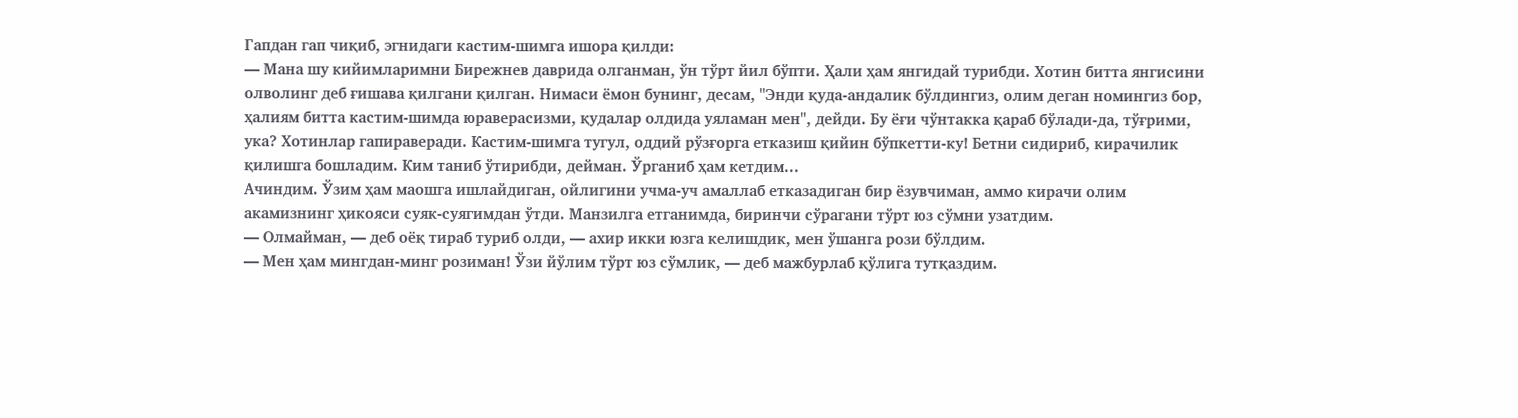Гапдан гап чиқиб, эгнидаги кастим-шимга ишора қилди:
— Мана шу кийимларимни Бирежнев даврида олганман, ўн тўрт йил бўпти. Ҳали ҳам янгидай турибди. Хотин битта янгисини олволинг деб ғишава қилгани қилган. Нимаси ёмон бунинг, десам, "Энди қуда-андалик бўлдингиз, олим деган номингиз бор, ҳалиям битта кастим-шимда юраверасизми, қудалар олдида уяламан мен", дейди. Бу ёғи чўнтакка қараб бўлади-да, тўғрими, ука? Хотинлар гапираверади. Кастим-шимга тугул, оддий рўзғорга етказиш қийин бўпкетти-ку! Бетни сидириб, кирачилик қилишга бошладим. Ким таниб ўтирибди, дейман. Ўрганиб ҳам кетдим...
Ачиндим. Ўзим ҳам маошга ишлайдиган, ойлигини учма-уч амаллаб етказадиган бир ёзувчиман, аммо кирачи олим акамизнинг ҳикояси суяк-суягимдан ўтди. Манзилга етганимда, биринчи сўрагани тўрт юз сўмни узатдим.
— Олмайман, — деб оёқ тираб туриб олди, — ахир икки юзга келишдик, мен ўшанга рози бўлдим.
— Мен ҳам мингдан-минг розиман! Ўзи йўлим тўрт юз сўмлик, — деб мажбурлаб қўлига тутқаздим.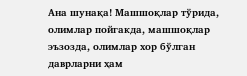Ана шунақа! Машшоқлар тўрида, олимлар пойгакда, машшоқлар эъзозда, олимлар хор бўлган даврларни ҳам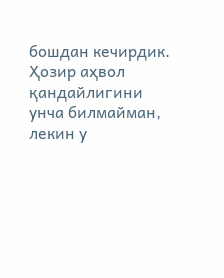бошдан кечирдик. Ҳозир аҳвол қандайлигини унча билмайман, лекин у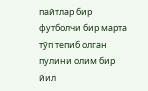пайтлар бир футболчи бир марта тўп тепиб олган пулини олим бир йил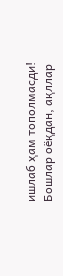ишлаб ҳам тополмасди! Бошлар оёқдан, ақллар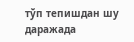тўп тепишдан шу даражада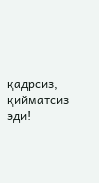қадрсиз, қийматсиз эди!